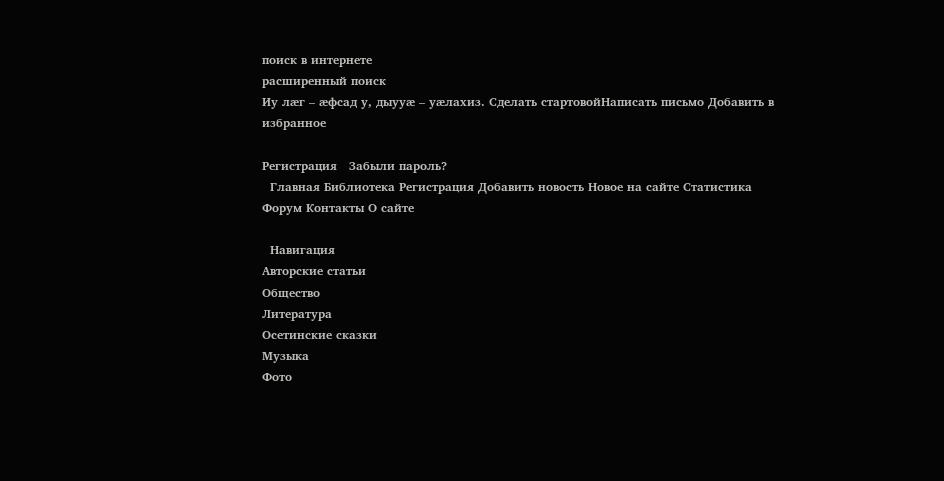поиск в интернете
расширенный поиск
Иу лæг – æфсад у, дыууæ – уæлахиз. Сделать стартовойНаписать письмо Добавить в избранное

Регистрация   Забыли пароль?
  Главная Библиотека Регистрация Добавить новость Новое на сайте Статистика Форум Контакты О сайте

  Навигация
Авторские статьи
Общество
Литература
Осетинские сказки
Музыка
Фото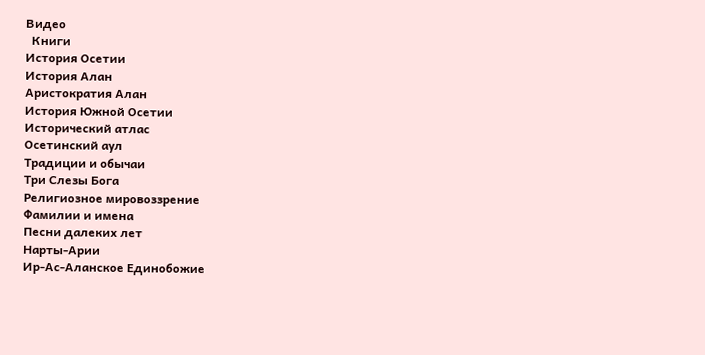Видео
  Книги
История Осетии
История Алан
Аристократия Алан
История Южной Осетии
Исторический атлас
Осетинский аул
Традиции и обычаи
Три Слезы Бога
Религиозное мировоззрение
Фамилии и имена
Песни далеких лет
Нарты-Арии
Ир-Ас-Аланское Единобожие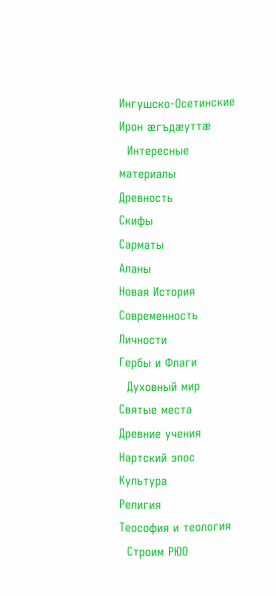Ингушско-Осетинские
Ирон æгъдæуттæ
  Интересные материалы
Древность
Скифы
Сарматы
Аланы
Новая История
Современность
Личности
Гербы и Флаги
  Духовный мир
Святые места
Древние учения
Нартский эпос
Культура
Религия
Теософия и теология
  Строим РЮО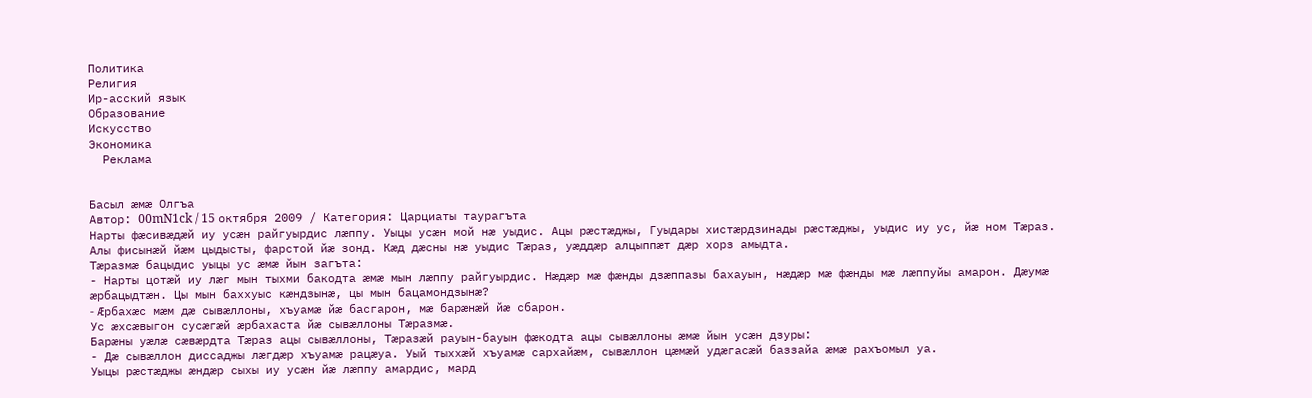Политика
Религия
Ир-асский язык
Образование
Искусство
Экономика
  Реклама


Басыл æмæ Олгъа
Автор: 00mN1ck / 15 октября 2009 / Категория: Царциаты таурагъта
Нарты фæсивæдæй иу усæн райгуырдис лæппу. Уыцы усæн мой нæ уыдис. Ацы рæстæджы, Гуыдары хистæрдзинады рæстæджы, уыдис иу ус, йæ ном Тæраз.
Алы фисынæй йæм цыдысты, фарстой йæ зонд. Кæд дæсны нæ уыдис Тæраз, уæддæр алцыппæт дæр хорз амыдта.
Тæразмæ бацыдис уыцы ус æмæ йын загъта:
- Нарты цотæй иу лæг мын тыхми бакодта æмæ мын лæппу райгуырдис. Нæдæр мæ фæнды дзæппазы бахауын, нæдæр мæ фæнды мæ лæппуйы амарон. Дæумæ æрбацыдтæн. Цы мын баххуыс кæндзынæ, цы мын бацамондзынæ?
- Æрбахæс мæм дæ сывæллоны, хъуамæ йæ басгарон, мæ барæнæй йæ сбарон.
Ус æхсæвыгон сусæгæй æрбахаста йæ сывæллоны Тæразмæ.
Барæны уæлæ сæвæрдта Тæраз ацы сывæллоны, Тæразæй рауын-бауын фæкодта ацы сывæллоны æмæ йын усæн дзуры:
- Дæ сывæллон диссаджы лæгдæр хъуамæ рацæуа. Уый тыххæй хъуамæ сархайæм, сывæллон цæмæй удæгасæй баззайа æмæ рахъомыл уа.
Уыцы рæстæджы æндæр сыхы иу усæн йæ лæппу амардис, мард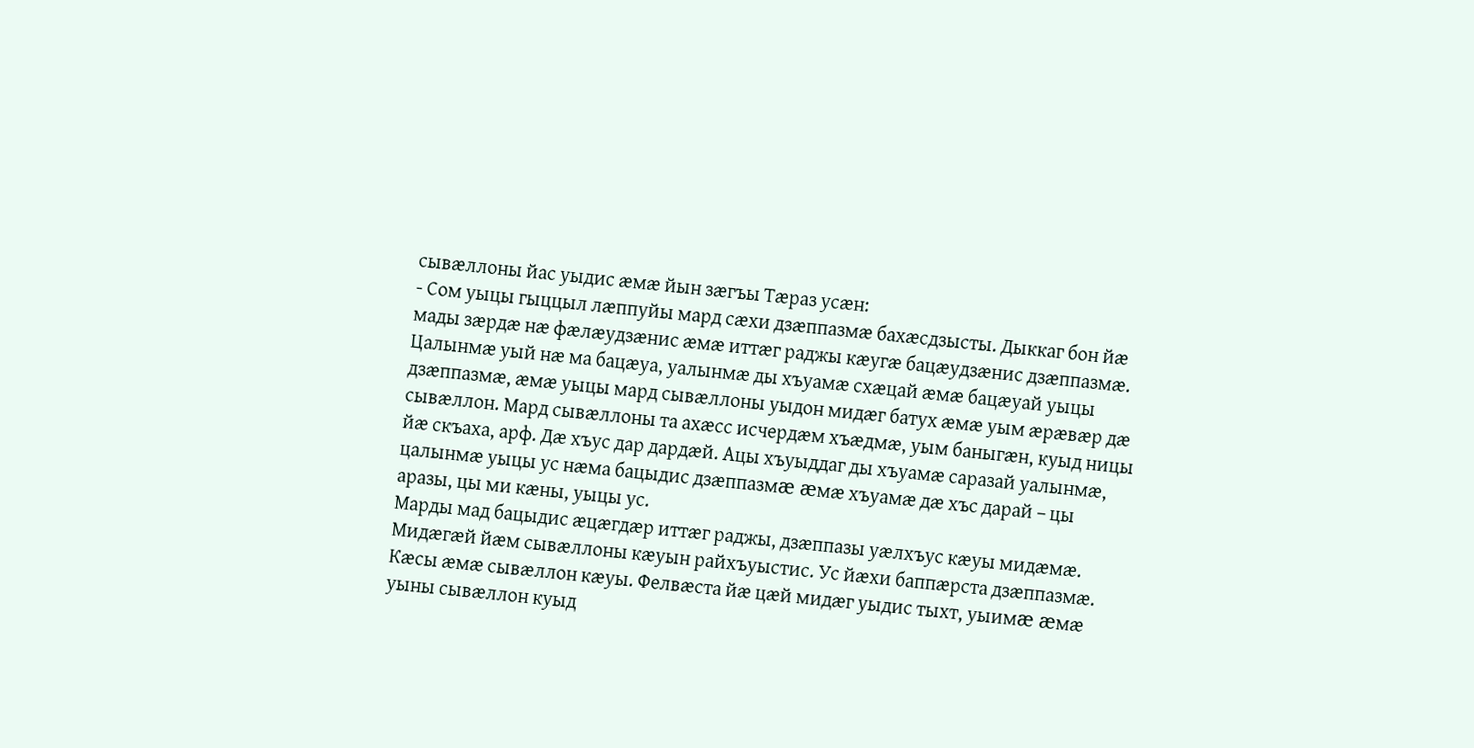сывæллоны йас уыдис æмæ йын зæгъы Тæраз усæн:
- Сом уыцы гыццыл лæппуйы мард сæхи дзæппазмæ бахæсдзысты. Дыккаг бон йæ мады зæрдæ нæ фæлæудзæнис æмæ иттæг раджы кæугæ бацæудзæнис дзæппазмæ. Цалынмæ уый нæ ма бацæуа, уалынмæ ды хъуамæ схæцай æмæ бацæуай уыцы дзæппазмæ, æмæ уыцы мард сывæллоны уыдон мидæг батух æмæ уым æрæвæр дæ сывæллон. Мард сывæллоны та ахæсс исчердæм хъæдмæ, уым баныгæн, куыд ницы йæ скъаха, арф. Дæ хъус дар дардæй. Ацы хъуыддаг ды хъуамæ саразай уалынмæ, цалынмæ уыцы ус нæма бацыдис дзæппазмæ æмæ хъуамæ дæ хъс дарай – цы аразы, цы ми кæны, уыцы ус.
Марды мад бацыдис æцæгдæр иттæг раджы, дзæппазы уæлхъус кæуы мидæмæ. Мидæгæй йæм сывæллоны кæуын райхъуыстис. Ус йæхи баппæрста дзæппазмæ. Кæсы æмæ сывæллон кæуы. Фелвæста йæ цæй мидæг уыдис тыхт, уыимæ æмæ уыны сывæллон куыд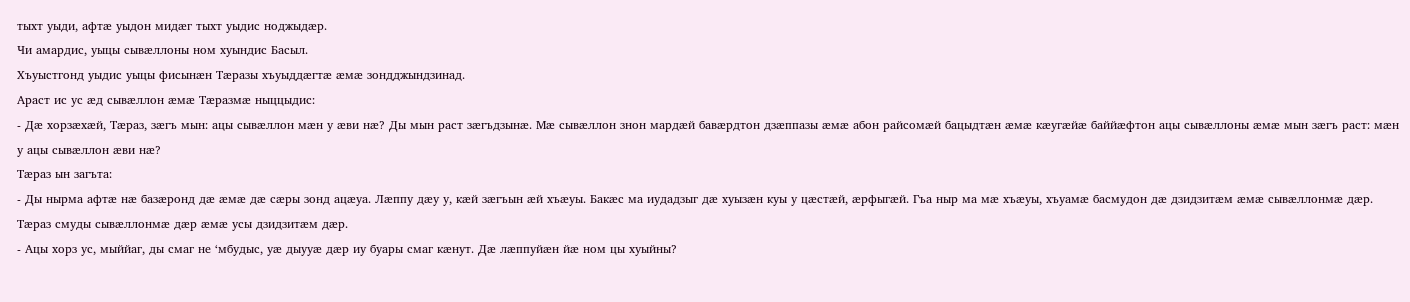тыхт уыди, афтæ уыдон мидæг тыхт уыдис ноджыдæр.
Чи амардис, уыцы сывæллоны ном хуындис Басыл.
Хъуыстгонд уыдис уыцы фисынæн Тæразы хъуыддæгтæ æмæ зондджындзинад.
Араст ис ус æд сывæллон æмæ Тæразмæ ныццыдис:
- Дæ хорзæхæй, Тæраз, зæгъ мын: ацы сывæллон мæн у æви нæ? Ды мын раст зæгъдзынæ. Мæ сывæллон знон мардæй бавæрдтон дзæппазы æмæ абон райсомæй бацыдтæн æмæ кæугæйæ баййæфтон ацы сывæллоны æмæ мын зæгъ раст: мæн у ацы сывæллон æви нæ?
Тæраз ын загъта:
- Ды нырма афтæ нæ базæронд дæ æмæ дæ сæры зонд ацæуа. Лæппу дæу у, кæй зæгъын æй хъæуы. Бакæс ма иудадзыг дæ хуызæн куы у цæстæй, æрфыгæй. Гъа ныр ма мæ хъæуы, хъуамæ басмудон дæ дзидзитæм æмæ сывæллонмæ дæр.
Тæраз смуды сывæллонмæ дæр æмæ усы дзидзитæм дæр.
- Ацы хорз ус, мыййаг, ды смаг не ‘мбудыс, уæ дыууæ дæр иу буары смаг кæнут. Дæ лæппуйæн йæ ном цы хуыйны?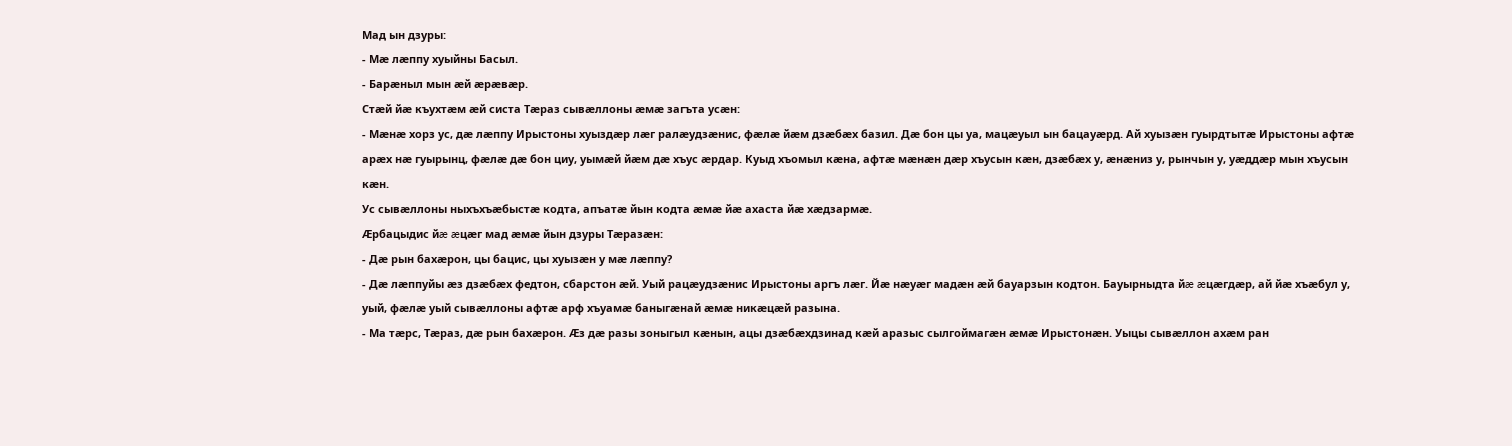Мад ын дзуры:
- Мæ лæппу хуыйны Басыл.
- Барæныл мын æй æрæвæр.
Стæй йæ къухтæм æй систа Тæраз сывæллоны æмæ загъта усæн:
- Мæнæ хорз ус, дæ лæппу Ирыстоны хуыздæр лæг ралæудзæнис, фæлæ йæм дзæбæх базил. Дæ бон цы уа, мацæуыл ын бацауæрд. Ай хуызæн гуырдтытæ Ирыстоны афтæ арæх нæ гуырынц, фæлæ дæ бон циу, уымæй йæм дæ хъус æрдар. Куыд хъомыл кæна, афтæ мæнæн дæр хъусын кæн, дзæбæх у, æнæниз у, рынчын у, уæддæр мын хъусын кæн.
Ус сывæллоны ныхъхъæбыстæ кодта, апъатæ йын кодта æмæ йæ ахаста йæ хæдзармæ.
Æрбацыдис йæ æцæг мад æмæ йын дзуры Тæразæн:
- Дæ рын бахæрон, цы бацис, цы хуызæн у мæ лæппу?
- Дæ лæппуйы æз дзæбæх федтон, сбарстон æй. Уый рацæудзæнис Ирыстоны аргъ лæг. Йæ нæуæг мадæн æй бауарзын кодтон. Бауырныдта йæ æцæгдæр, ай йæ хъæбул у, уый, фæлæ уый сывæллоны афтæ арф хъуамæ баныгæнай æмæ никæцæй разына.
- Ма тæрс, Тæраз, дæ рын бахæрон. Æз дæ разы зоныгыл кæнын, ацы дзæбæхдзинад кæй аразыс сылгоймагæн æмæ Ирыстонæн. Уыцы сывæллон ахæм ран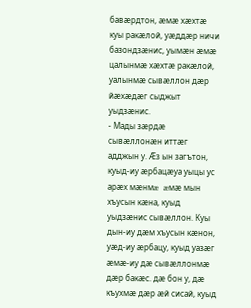бавæрдтон, æмæ хæхтæ куы ракæлой, уæддæр ничи базондзæнис, уымæн æмæ цалынмæ хæхтæ ракæлой, уалынмæ сывæллон дæр йæхæдæг сыджыт уыдзæнис.
- Мады зæрдæ сывæллонæн иттæг адджын у. Æз ын загътон, куыд-иу æрбацæуа уыцы ус арæх мæнмæ æмæ мын хъусын кæна, куыд уыдзæнис сывæллон. Куы дын-иу дæм хъусын кæнон, уæд-иу æрбацу, куыд уазæг æмæ-иу дæ сывæллонмæ дæр бакæс. дæ бон у, дæ къухмæ дæр æй сисай, куыд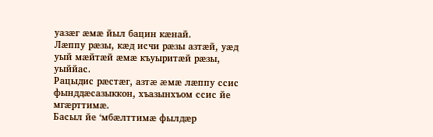уазæг æмæ йыл бацин кæнай.
Лæппу рæзы, кæд исчи рæзы азтæй, уæд уый мæйтæй æмæ къуыритæй рæзы, уыййас.
Рацыдис рæстæг, азтæ æмæ лæппу ссис фынддæсазыккон, хъазынхъом ссис йе мгæрттимæ.
Басыл йе ‘мбæлттимæ фылдæр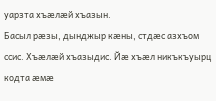уарзта хъæлæй хъазын.
Басыл рæзы, дынджыр кæны, стдæс азхъом ссис. Хъæлæй хъазыдис. Йæ хъæл никъкъуырц кодта æмæ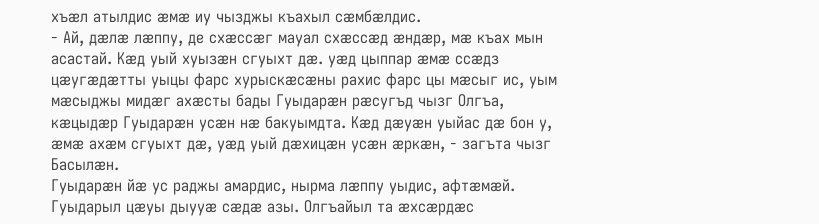хъæл атылдис æмæ иу чызджы къахыл сæмбæлдис.
- Ай, дæлæ лæппу, де схæссæг мауал схæссæд æндæр, мæ къах мын асастай. Кæд уый хуызæн сгуыхт дæ. уæд цыппар æмæ ссæдз цæугæдæтты уыцы фарс хурыскæсæны рахис фарс цы мæсыг ис, уым мæсыджы мидæг ахæсты бады Гуыдарæн рæсугъд чызг Олгъа, кæцыдæр Гуыдарæн усæн нæ бакуымдта. Кæд дæуæн уыйас дæ бон у, æмæ ахæм сгуыхт дæ, уæд уый дæхицæн усæн æркæн, - загъта чызг Басылæн.
Гуыдарæн йæ ус раджы амардис, нырма лæппу уыдис, афтæмæй. Гуыдарыл цæуы дыууæ сæдæ азы. Олгъайыл та æхсæрдæс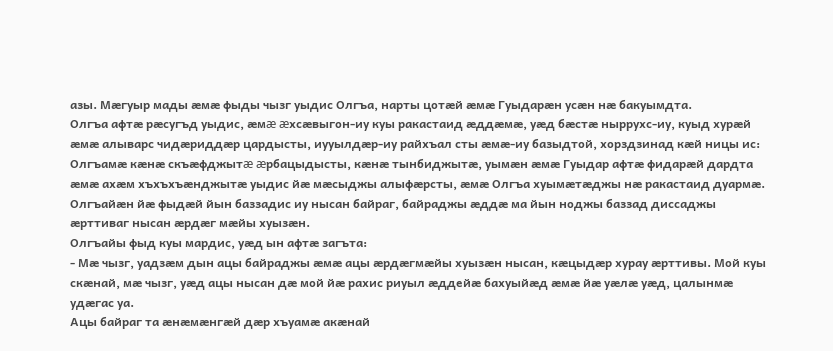азы. Мæгуыр мады æмæ фыды чызг уыдис Олгъа, нарты цотæй æмæ Гуыдарæн усæн нæ бакуымдта.
Олгъа афтæ рæсугъд уыдис, æмæ æхсæвыгон-иу куы ракастаид æддæмæ, уæд бæстæ ныррухс-иу, куыд хурæй æмæ алыварс чидæриддæр цардысты, иууылдæр-иу райхъал сты æмæ-иу базыдтой, хорздзинад кæй ницы ис: Олгъамæ кæнæ скъæфджытæ æрбацыдысты, кæнæ тынбиджытæ, уымæн æмæ Гуыдар афтæ фидарæй дардта æмæ ахæм хъхъхъæнджытæ уыдис йæ мæсыджы алыфæрсты, æмæ Олгъа хуымæтæджы нæ ракастаид дуармæ.
Олгъайæн йæ фыдæй йын баззадис иу нысан байраг, байраджы æддæ ма йын ноджы баззад диссаджы æрттиваг нысан æрдæг мæйы хуызæн.
Олгъайы фыд куы мардис, уæд ын афтæ загъта:
- Мæ чызг, уадзæм дын ацы байраджы æмæ ацы æрдæгмæйы хуызæн нысан, кæцыдæр хурау æрттивы. Мой куы скæнай, мæ чызг, уæд ацы нысан дæ мой йæ рахис риуыл æддейæ бахуыйæд æмæ йæ уæлæ уæд, цалынмæ удæгас уа.
Ацы байраг та æнæмæнгæй дæр хъуамæ акæнай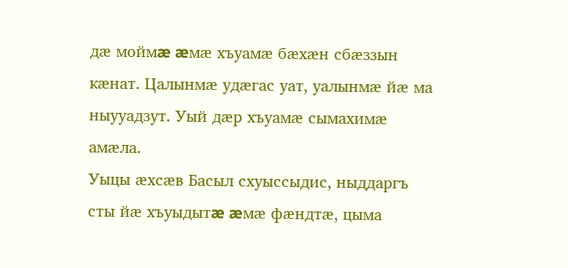дæ моймæ æмæ хъуамæ бæхæн сбæззын кæнат. Цалынмæ удæгас уат, уалынмæ йæ ма ныууадзут. Уый дæр хъуамæ сымахимæ амæла.
Уыцы æхсæв Басыл схуыссыдис, ныддаргъ сты йæ хъуыдытæ æмæ фæндтæ, цыма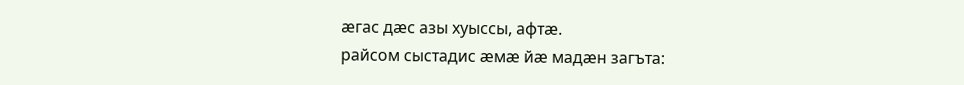æгас дæс азы хуыссы, афтæ.
райсом сыстадис æмæ йæ мадæн загъта: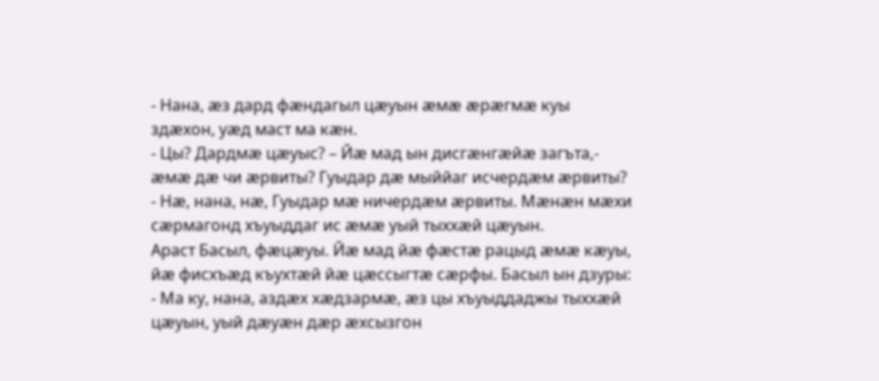- Нана, æз дард фæндагыл цæуын æмæ æрæгмæ куы здæхон, уæд маст ма кæн.
- Цы? Дардмæ цæуыс? – Йæ мад ын дисгæнгæйæ загъта,- æмæ дæ чи æрвиты? Гуыдар дæ мыййаг исчердæм æрвиты?
- Нæ, нана, нæ, Гуыдар мæ ничердæм æрвиты. Мæнæн мæхи сæрмагонд хъуыддаг ис æмæ уый тыххæй цæуын.
Араст Басыл, фæцæуы. Йæ мад йæ фæстæ рацыд æмæ кæуы, йæ фисхъæд къухтæй йæ цæссыгтæ сæрфы. Басыл ын дзуры:
- Ма ку, нана, аздæх хæдзармæ, æз цы хъуыддаджы тыххæй цæуын, уый дæуæн дæр æхсызгон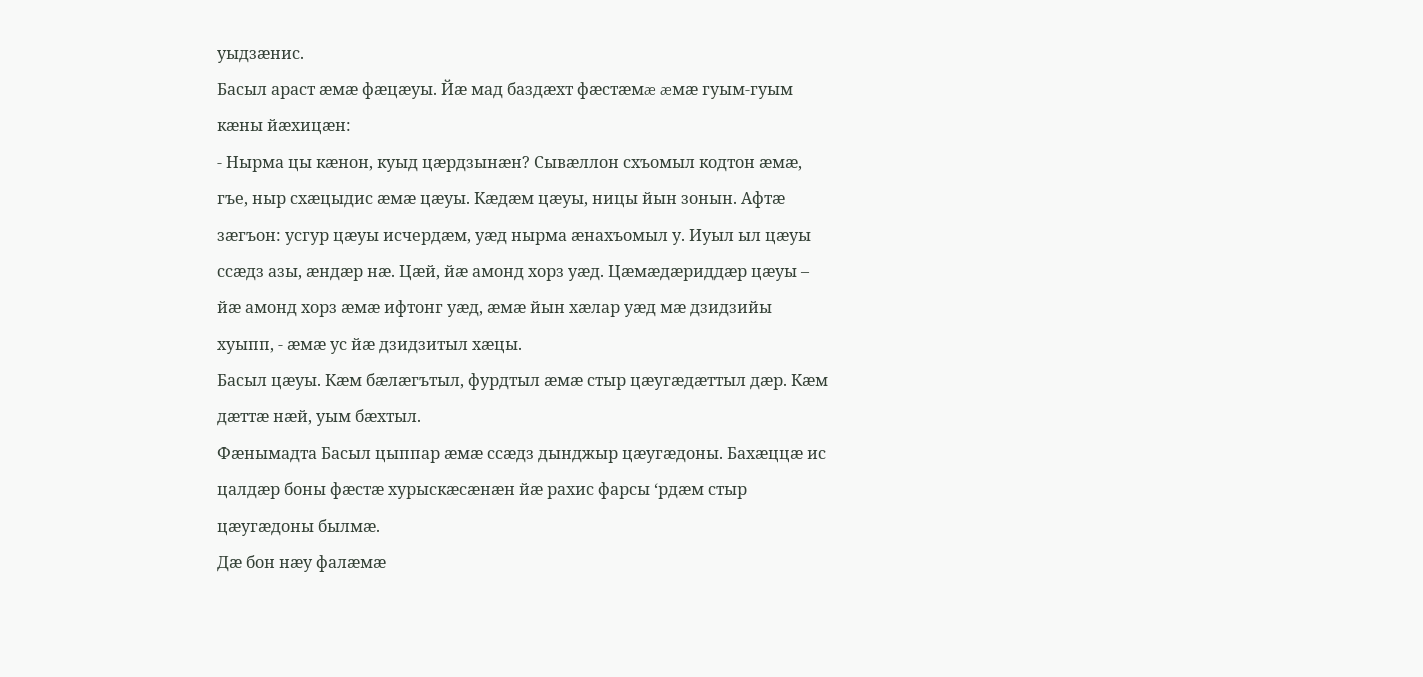уыдзæнис.
Басыл араст æмæ фæцæуы. Йæ мад баздæхт фæстæмæ æмæ гуым-гуым кæны йæхицæн:
- Нырма цы кæнон, куыд цæрдзынæн? Сывæллон схъомыл кодтон æмæ, гъе, ныр схæцыдис æмæ цæуы. Кæдæм цæуы, ницы йын зонын. Афтæ зæгъон: усгур цæуы исчердæм, уæд нырма æнахъомыл у. Иуыл ыл цæуы ссæдз азы, æндæр нæ. Цæй, йæ амонд хорз уæд. Цæмæдæриддæр цæуы – йæ амонд хорз æмæ ифтонг уæд, æмæ йын хæлар уæд мæ дзидзийы хуыпп, - æмæ ус йæ дзидзитыл хæцы.
Басыл цæуы. Кæм бæлæгътыл, фурдтыл æмæ стыр цæугæдæттыл дæр. Кæм дæттæ нæй, уым бæхтыл.
Фæнымадта Басыл цыппар æмæ ссæдз дынджыр цæугæдоны. Бахæццæ ис цалдæр боны фæстæ хурыскæсæнæн йæ рахис фарсы ‘рдæм стыр цæугæдоны былмæ.
Дæ бон нæу фалæмæ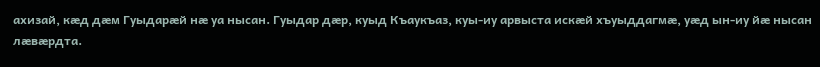ахизай, кæд дæм Гуыдарæй нæ уа нысан. Гуыдар дæр, куыд Къаукъаз, куы-иу арвыста искæй хъуыддагмæ, уæд ын-иу йæ нысан лæвæрдта.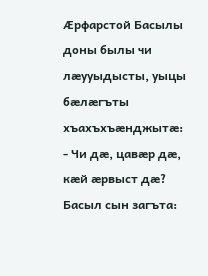Æрфарстой Басылы доны былы чи лæууыдысты, уыцы бæлæгъты хъахъхъæнджытæ:
- Чи дæ, цавæр дæ, кæй æрвыст дæ?
Басыл сын загъта: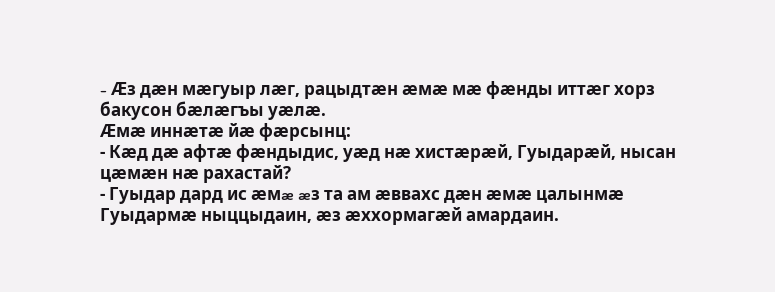- Æз дæн мæгуыр лæг, рацыдтæн æмæ мæ фæнды иттæг хорз бакусон бæлæгъы уæлæ.
Æмæ иннæтæ йæ фæрсынц:
- Кæд дæ афтæ фæндыдис, уæд нæ хистæрæй, Гуыдарæй, нысан цæмæн нæ рахастай?
- Гуыдар дард ис æмæ æз та ам æввахс дæн æмæ цалынмæ Гуыдармæ ныццыдаин, æз æххормагæй амардаин.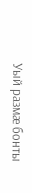Уый размæ бонты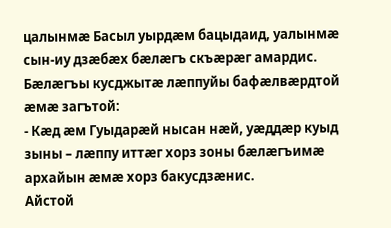цалынмæ Басыл уырдæм бацыдаид, уалынмæ сын-иу дзæбæх бæлæгъ скъæрæг амардис.
Бæлæгъы кусджытæ лæппуйы бафæлвæрдтой æмæ загътой:
- Кæд æм Гуыдарæй нысан нæй, уæддæр куыд зыны – лæппу иттæг хорз зоны бæлæгъимæ архайын æмæ хорз бакусдзæнис.
Айстой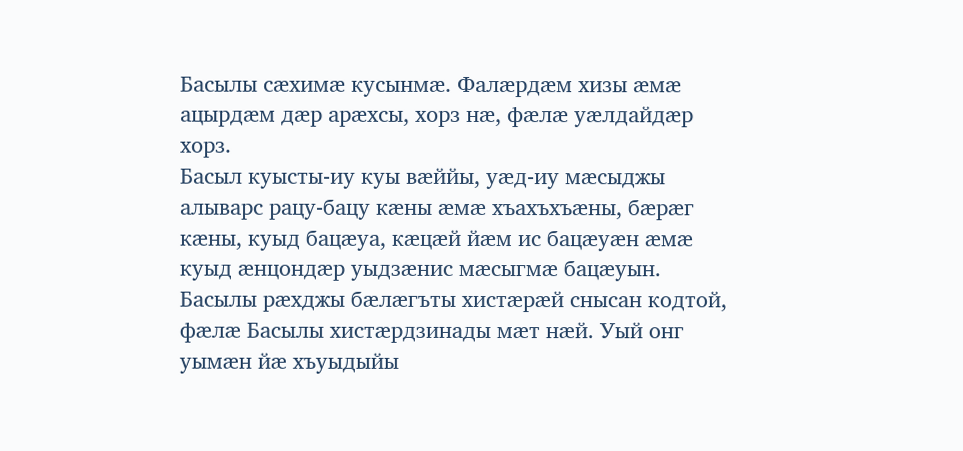Басылы сæхимæ кусынмæ. Фалæрдæм хизы æмæ ацырдæм дæр арæхсы, хорз нæ, фæлæ уæлдайдæр хорз.
Басыл куысты-иу куы вæййы, уæд-иу мæсыджы алыварс рацу-бацу кæны æмæ хъахъхъæны, бæрæг кæны, куыд бацæуа, кæцæй йæм ис бацæуæн æмæ куыд æнцондæр уыдзæнис мæсыгмæ бацæуын.
Басылы рæхджы бæлæгъты хистæрæй снысан кодтой, фæлæ Басылы хистæрдзинады мæт нæй. Уый онг уымæн йæ хъуыдыйы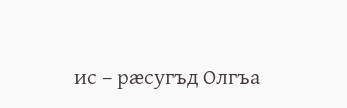ис – рæсугъд Олгъа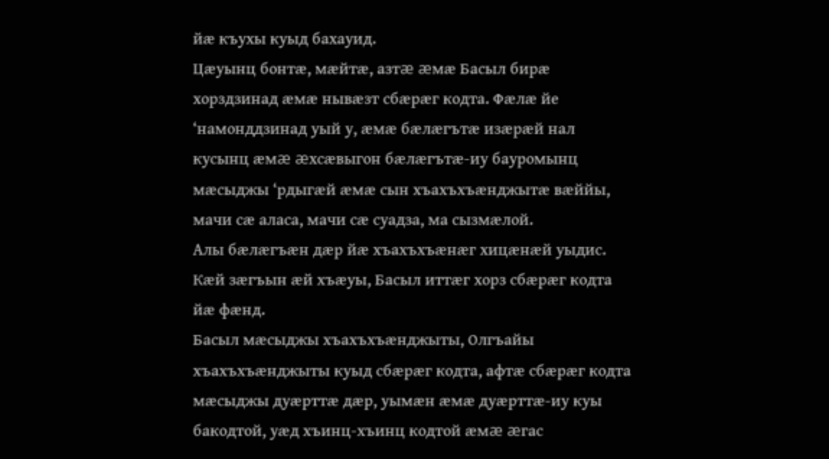йæ къухы куыд бахауид.
Цæуынц бонтæ, мæйтæ, азтæ æмæ Басыл бирæ хорздзинад æмæ нывæзт сбæрæг кодта. Фæлæ йе ‘намонддзинад уый у, æмæ бæлæгътæ изæрæй нал кусынц æмæ æхсæвыгон бæлæгътæ-иу бауромынц мæсыджы ‘рдыгæй æмæ сын хъахъхъæнджытæ вæййы, мачи сæ аласа, мачи сæ суадза, ма сызмæлой.
Алы бæлæгъæн дæр йæ хъахъхъæнæг хицæнæй уыдис. Кæй зæгъын æй хъæуы, Басыл иттæг хорз сбæрæг кодта йæ фæнд.
Басыл мæсыджы хъахъхъæнджыты, Олгъайы хъахъхъæнджыты куыд сбæрæг кодта, афтæ сбæрæг кодта мæсыджы дуæрттæ дæр, уымæн æмæ дуæрттæ-иу куы бакодтой, уæд хъинц-хъинц кодтой æмæ æгас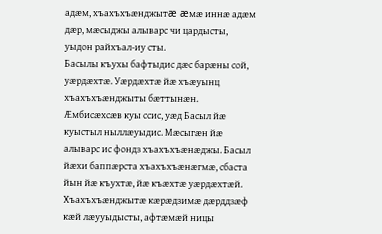адæм, хъахъхъæнджытæ æмæ иннæ адæм дæр, мæсыджы алыварс чи цардысты, уыдон райхъал-иу сты.
Басылы къухы бафтыдис дæс барæны сой, уæрдæхтæ. Уæрдæхтæ йæ хъæуынц хъахъхъæнджыты бæттынæн.
Æмбисæхсæв куы ссис, уæд Басыл йæ куыстыл ныллæуыдис. Мæсыгæн йæ алыварс ис фондз хъахъхъæнæджы. Басыл йæхи баппæрста хъахъхъæнæгмæ, сбаста йын йæ къухтæ, йæ къæхтæ уæрдæхтæй.
Хъахъхъæнджытæ кæрæдзимæ дæрддзæф кæй лæууыдысты, афтæмæй ницы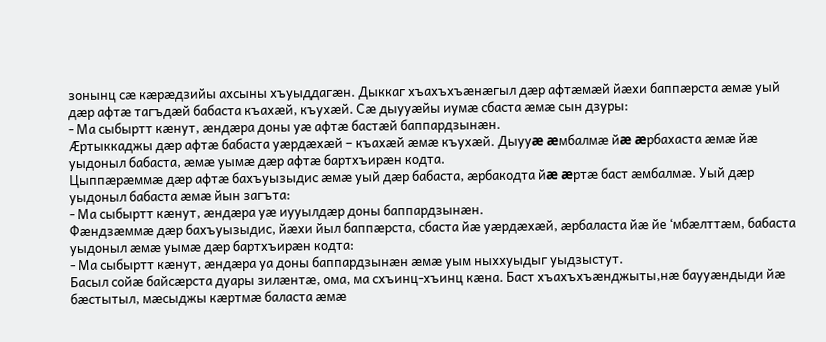зонынц сæ кæрæдзийы ахсыны хъуыддагæн. Дыккаг хъахъхъæнæгыл дæр афтæмæй йæхи баппæрста æмæ уый дæр афтæ тагъдæй бабаста къахæй, къухæй. Сæ дыууæйы иумæ сбаста æмæ сын дзуры:
- Ма сыбыртт кæнут, æндæра доны уæ афтæ бастæй баппардзынæн.
Æртыккаджы дæр афтæ бабаста уæрдæхæй – къахæй æмæ къухæй. Дыууæ æмбалмæ йæ æрбахаста æмæ йæ уыдоныл бабаста, æмæ уымæ дæр афтæ бартхъирæн кодта.
Цыппæрæммæ дæр афтæ бахъуызыдис æмæ уый дæр бабаста, æрбакодта йæ æртæ баст æмбалмæ. Уый дæр уыдоныл бабаста æмæ йын загъта:
- Ма сыбыртт кæнут, æндæра уæ иууылдæр доны баппардзынæн.
Фæндзæммæ дæр бахъуызыдис, йæхи йыл баппæрста, сбаста йæ уæрдæхæй, æрбаласта йæ йе ‘мбæлттæм, бабаста уыдоныл æмæ уымæ дæр бартхъирæн кодта:
- Ма сыбыртт кæнут, æндæра уа доны баппардзынæн æмæ уым ныххуыдыг уыдзыстут.
Басыл сойæ байсæрста дуары зилæнтæ, ома, ма схъинц-хъинц кæна. Баст хъахъхъæнджыты,нæ баууæндыди йæ бæстытыл, мæсыджы кæртмæ баласта æмæ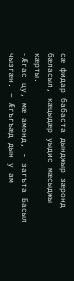сæ фидар бабаста дынджыр зæронд бæласыл, кæцыдæр уыдис мæсыджы кæрты.
- Æгас цу, мæ амонд, - загъта Басыл чызгæн. – Æгъгъæд дын у ам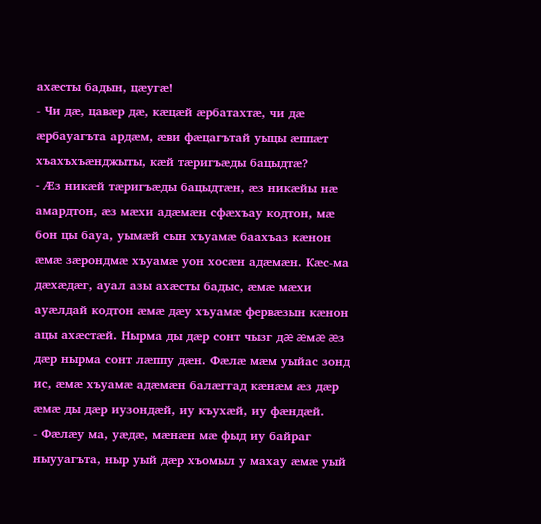ахæсты бадын, цæугæ!
- Чи дæ, цавæр дæ, кæцæй æрбатахтæ, чи дæ æрбауагъта ардæм, æви фæцагътай уыцы æппæт хъахъхъæнджыты, кæй тæригъæды бацыдтæ?
- Æз никæй тæригъæды бацыдтæн, æз никæйы нæ амардтон, æз мæхи адæмæн сфæхъау кодтон, мæ бон цы бауа, уымæй сын хъуамæ баахъаз кæнон æмæ зæрондмæ хъуамæ уон хосæн адæмæн. Кæс-ма дæхæдæг, ауал азы ахæсты бадыс, æмæ мæхи ауæлдай кодтон æмæ дæу хъуамæ фервæзын кæнон ацы ахæстæй. Нырма ды дæр сонт чызг дæ æмæ æз дæр нырма сонт лæппу дæн. Фæлæ мæм уыйас зонд ис, æмæ хъуамæ адæмæн балæггад кæнæм æз дæр æмæ ды дæр иузондæй, иу къухæй, иу фæндæй.
- Фæлæу ма, уæдæ, мæнæн мæ фыд иу байраг ныууагъта, ныр уый дæр хъомыл у махау æмæ уый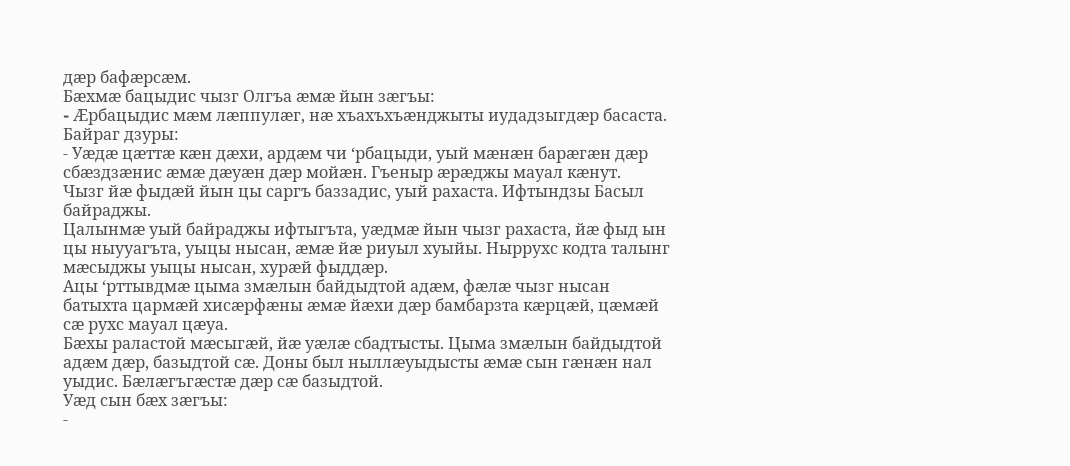дæр бафæрсæм.
Бæхмæ бацыдис чызг Олгъа æмæ йын зæгъы:
- Æрбацыдис мæм лæппулæг, нæ хъахъхъæнджыты иудадзыгдæр басаста.
Байраг дзуры:
- Уæдæ цæттæ кæн дæхи, ардæм чи ‘рбацыди, уый мæнæн барæгæн дæр сбæздзæнис æмæ дæуæн дæр мойæн. Гъеныр æрæджы мауал кæнут.
Чызг йæ фыдæй йын цы саргъ баззадис, уый рахаста. Ифтындзы Басыл байраджы.
Цалынмæ уый байраджы ифтыгъта, уæдмæ йын чызг рахаста, йæ фыд ын цы ныууагъта, уыцы нысан, æмæ йæ риуыл хуыйы. Ныррухс кодта талынг мæсыджы уыцы нысан, хурæй фыддæр.
Ацы ‘рттывдмæ цыма змæлын байдыдтой адæм, фæлæ чызг нысан батыхта цармæй хисæрфæны æмæ йæхи дæр бамбарзта кæрцæй, цæмæй сæ рухс мауал цæуа.
Бæхы раластой мæсыгæй, йæ уæлæ сбадтысты. Цыма змæлын байдыдтой адæм дæр, базыдтой сæ. Доны был ныллæуыдысты æмæ сын гæнæн нал уыдис. Бæлæгъгæстæ дæр сæ базыдтой.
Уæд сын бæх зæгъы:
-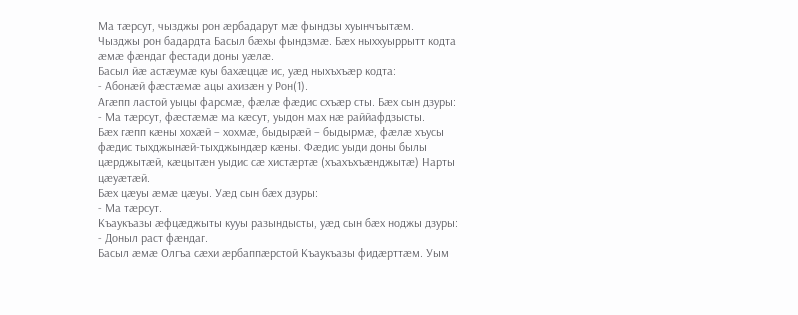Ма тæрсут, чызджы рон æрбадарут мæ фындзы хуынчъытæм.
Чызджы рон бадардта Басыл бæхы фындзмæ. Бæх ныххуыррытт кодта æмæ фæндаг фестади доны уæлæ.
Басыл йæ астæумæ куы бахæццæ ис, уæд ныхъхъæр кодта:
- Абонæй фæстæмæ ацы ахизæн у Рон(1).
Агæпп ластой уыцы фарсмæ, фæлæ фæдис схъæр сты. Бæх сын дзуры:
- Ма тæрсут, фæстæмæ ма кæсут, уыдон мах нæ раййафдзысты.
Бæх гæпп кæны хохæй – хохмæ, быдырæй – быдырмæ, фæлæ хъусы фæдис тыхджынæй-тыхджындæр кæны. Фæдис уыди доны былы цæрджытæй, кæцытæн уыдис сæ хистæртæ (хъахъхъæнджытæ) Нарты цæуæтæй.
Бæх цæуы æмæ цæуы. Уæд сын бæх дзуры:
- Ма тæрсут.
Къаукъазы æфцæджыты кууы разындысты, уæд сын бæх ноджы дзуры:
- Доныл раст фæндаг.
Басыл æмæ Олгъа сæхи æрбаппæрстой Къаукъазы фидæрттæм. Уым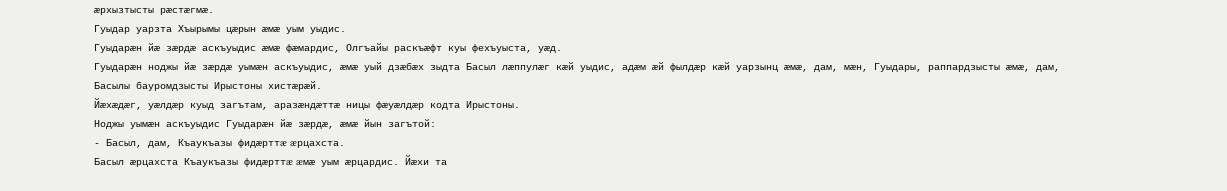æрхызтысты рæстæгмæ.
Гуыдар уарзта Хъырымы цæрын æмæ уым уыдис.
Гуыдарæн йæ зæрдæ аскъуыдис æмæ фæмардис, Олгъайы раскъæфт куы фехъуыста, уæд.
Гуыдарæн ноджы йæ зæрдæ уымæн аскъуыдис, æмæ уый дзæбæх зыдта Басыл лæппулæг кæй уыдис, адæм æй фылдæр кæй уарзынц æмæ, дам, мæн, Гуыдары, раппардзысты æмæ, дам, Басылы бауромдзысты Ирыстоны хистæрæй.
Йæхæдæг, уæлдæр куыд загътам, аразæндæттæ ницы фæуæлдæр кодта Ирыстоны.
Ноджы уымæн аскъуыдис Гуыдарæн йæ зæрдæ, æмæ йын загътой:
- Басыл, дам, Къаукъазы фидæрттæ æрцахста.
Басыл æрцахста Къаукъазы фидæрттæ æмæ уым æрцардис. Йæхи та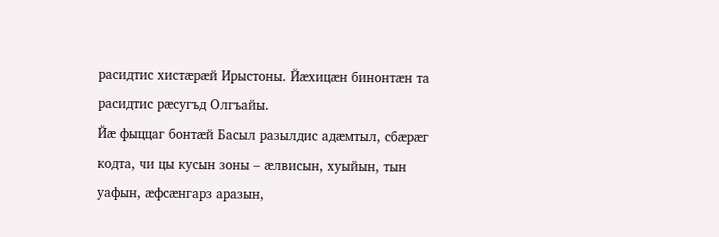расидтис хистæрæй Ирыстоны. Йæхицæн бинонтæн та расидтис рæсугъд Олгъайы.
Йæ фыццаг бонтæй Басыл разылдис адæмтыл, сбæрæг кодта, чи цы кусын зоны – æлвисын, хуыйын, тын уафын, æфсæнгарз аразын,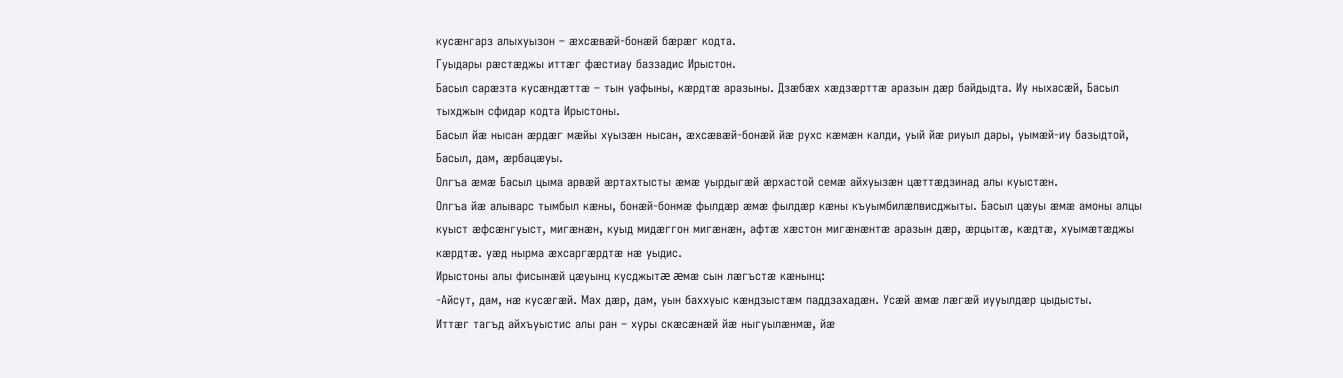кусæнгарз алыхуызон – æхсæвæй-бонæй бæрæг кодта.
Гуыдары рæстæджы иттæг фæстиау баззадис Ирыстон.
Басыл сарæзта кусæндæттæ – тын уафыны, кæрдтæ аразыны. Дзæбæх хæдзæрттæ аразын дæр байдыдта. Иу ныхасæй, Басыл тыхджын сфидар кодта Ирыстоны.
Басыл йæ нысан æрдæг мæйы хуызæн нысан, æхсæвæй-бонæй йæ рухс кæмæн калди, уый йæ риуыл дары, уымæй-иу базыдтой, Басыл, дам, æрбацæуы.
Олгъа æмæ Басыл цыма арвæй æртахтысты æмæ уырдыгæй æрхастой семæ айхуызæн цæттæдзинад алы куыстæн.
Олгъа йæ алыварс тымбыл кæны, бонæй-бонмæ фылдæр æмæ фылдæр кæны къуымбилæлвисджыты. Басыл цæуы æмæ амоны алцы куыст æфсæнгуыст, мигæнæн, куыд мидæггон мигæнæн, афтæ хæстон мигæнæнтæ аразын дæр, æрцытæ, кæдтæ, хуымæтæджы кæрдтæ. уæд нырма æхсаргæрдтæ нæ уыдис.
Ирыстоны алы фисынæй цæуынц кусджытæ æмæ сын лæгъстæ кæнынц:
-Айсут, дам, нæ кусæгæй. Мах дæр, дам, уын баххуыс кæндзыстæм паддзахадæн. Усæй æмæ лæгæй иууылдæр цыдысты.
Иттæг тагъд айхъуыстис алы ран – хуры скæсæнæй йæ ныгуылæнмæ, йæ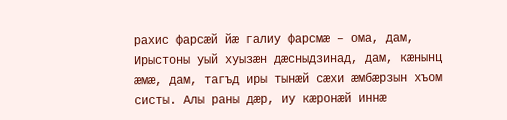рахис фарсæй йæ галиу фарсмæ – ома, дам, Ирыстоны уый хуызæн дæсныдзинад, дам, кæнынц æмæ, дам, тагъд иры тынæй сæхи æмбæрзын хъом систы. Алы раны дæр, иу кæронæй иннæ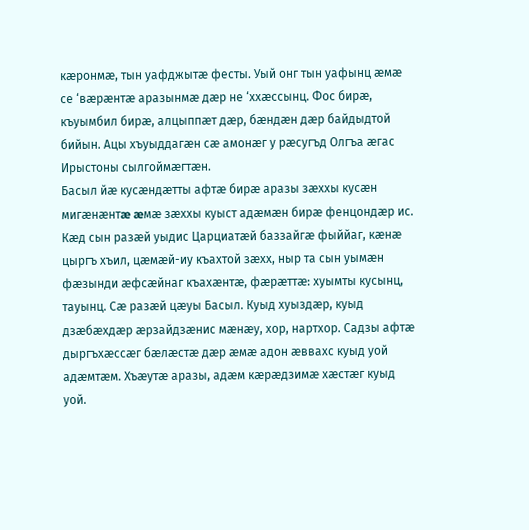кæронмæ, тын уафджытæ фесты. Уый онг тын уафынц æмæ се ‘вæрæнтæ аразынмæ дæр не ‘ххæссынц. Фос бирæ, къуымбил бирæ, алцыппæт дæр, бæндæн дæр байдыдтой бийын. Ацы хъуыддагæн сæ амонæг у рæсугъд Олгъа æгас Ирыстоны сылгоймæгтæн.
Басыл йæ кусæндæтты афтæ бирæ аразы зæххы кусæн мигæнæнтæ æмæ зæххы куыст адæмæн бирæ фенцондæр ис.
Кæд сын разæй уыдис Царциатæй баззайгæ фыййаг, кæнæ цыргъ хъил, цæмæй-иу къахтой зæхх, ныр та сын уымæн фæзынди æфсæйнаг къахæнтæ, фæрæттæ: хуымты кусынц, тауынц. Сæ разæй цæуы Басыл. Куыд хуыздæр, куыд дзæбæхдæр æрзайдзæнис мæнæу, хор, нартхор. Садзы афтæ дыргъхæссæг бæлæстæ дæр æмæ адон æввахс куыд уой адæмтæм. Хъæутæ аразы, адæм кæрæдзимæ хæстæг куыд уой.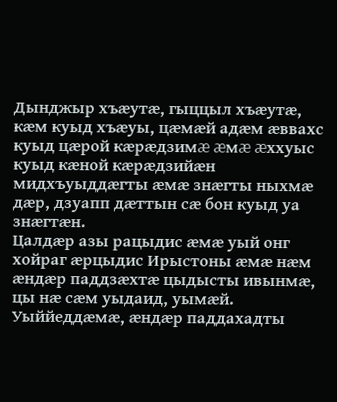Дынджыр хъæутæ, гыццыл хъæутæ, кæм куыд хъæуы, цæмæй адæм æввахс куыд цæрой кæрæдзимæ æмæ æххуыс куыд кæной кæрæдзийæн мидхъуыддæгты æмæ знæгты ныхмæ дæр, дзуапп дæттын сæ бон куыд уа знæгтæн.
Цалдæр азы рацыдис æмæ уый онг хойраг æрцыдис Ирыстоны æмæ нæм æндæр паддзæхтæ цыдысты ивынмæ, цы нæ сæм уыдаид, уымæй. Уыййеддæмæ, æндæр паддахадты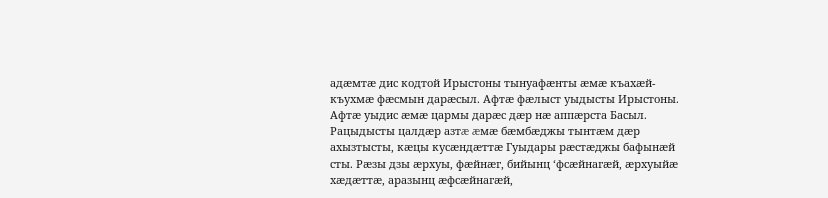адæмтæ дис кодтой Ирыстоны тынуафæнты æмæ къахæй-къухмæ фæсмын дарæсыл. Афтæ фæлыст уыдысты Ирыстоны.
Афтæ уыдис æмæ цармы дарæс дæр нæ аппæрста Басыл.
Рацыдысты цалдæр азтæ æмæ бæмбæджы тынтæм дæр ахызтысты, кæцы кусæндæттæ Гуыдары рæстæджы бафынæй сты. Рæзы дзы æрхуы, фæйнæг, бийынц ‘фсæйнагæй, æрхуыйæ хæдæттæ, аразынц æфсæйнагæй,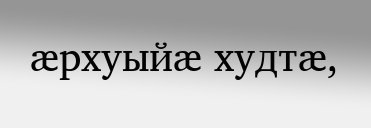æрхуыйæ худтæ,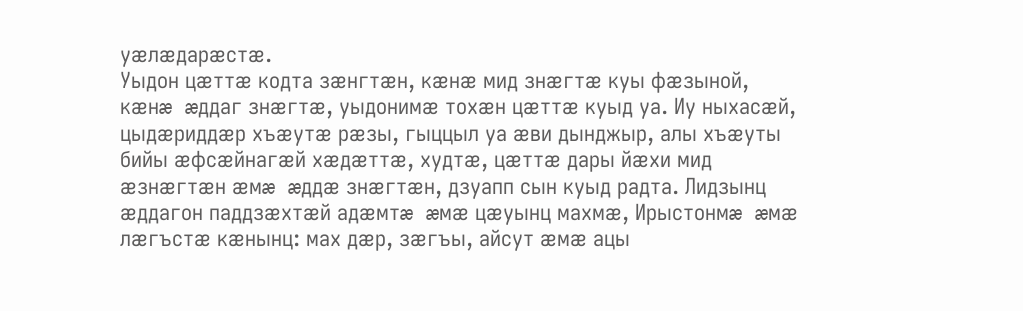уæлæдарæстæ.
Уыдон цæттæ кодта зæнгтæн, кæнæ мид знæгтæ куы фæзыной, кæнæ æддаг знæгтæ, уыдонимæ тохæн цæттæ куыд уа. Иу ныхасæй, цыдæриддæр хъæутæ рæзы, гыццыл уа æви дынджыр, алы хъæуты бийы æфсæйнагæй хæдæттæ, худтæ, цæттæ дары йæхи мид æзнæгтæн æмæ æддæ знæгтæн, дзуапп сын куыд радта. Лидзынц æддагон паддзæхтæй адæмтæ æмæ цæуынц махмæ, Ирыстонмæ æмæ лæгъстæ кæнынц: мах дæр, зæгъы, айсут æмæ ацы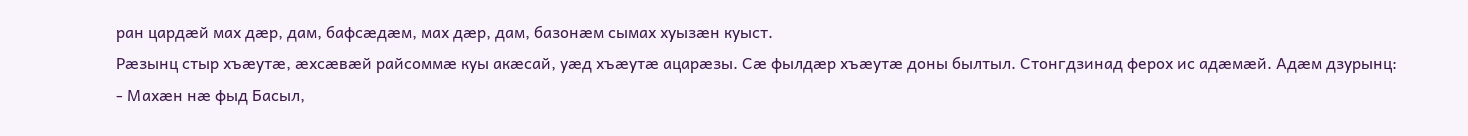ран цардæй мах дæр, дам, бафсæдæм, мах дæр, дам, базонæм сымах хуызæн куыст.
Рæзынц стыр хъæутæ, æхсæвæй райсоммæ куы акæсай, уæд хъæутæ ацарæзы. Сæ фылдæр хъæутæ доны былтыл. Стонгдзинад ферох ис адæмæй. Адæм дзурынц:
- Махæн нæ фыд Басыл,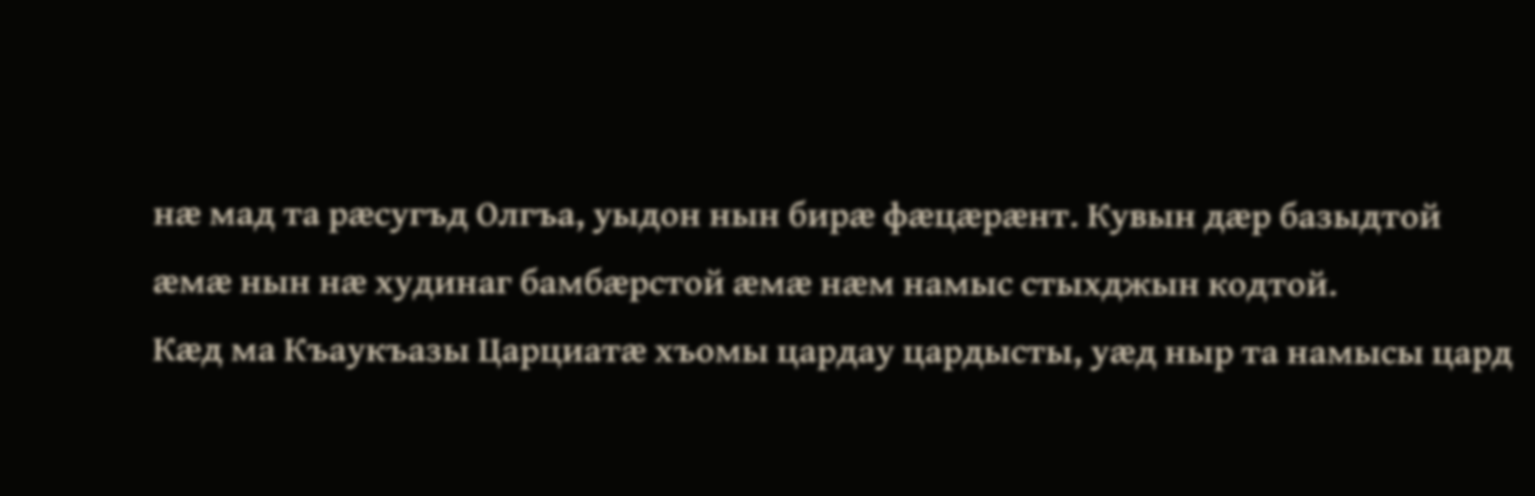нæ мад та рæсугъд Олгъа, уыдон нын бирæ фæцæрæнт. Кувын дæр базыдтой æмæ нын нæ худинаг бамбæрстой æмæ нæм намыс стыхджын кодтой.
Кæд ма Къаукъазы Царциатæ хъомы цардау цардысты, уæд ныр та намысы цард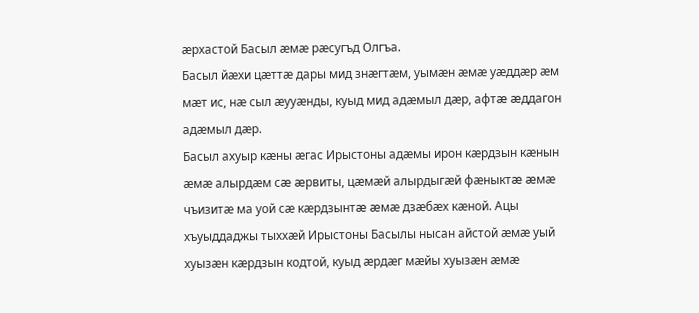æрхастой Басыл æмæ рæсугъд Олгъа.
Басыл йæхи цæттæ дары мид знæгтæм, уымæн æмæ уæддæр æм мæт ис, нæ сыл æууæнды, куыд мид адæмыл дæр, афтæ æддагон адæмыл дæр.
Басыл ахуыр кæны æгас Ирыстоны адæмы ирон кæрдзын кæнын æмæ алырдæм сæ æрвиты, цæмæй алырдыгæй фæныктæ æмæ чъизитæ ма уой сæ кæрдзынтæ æмæ дзæбæх кæной. Ацы хъуыддаджы тыххæй Ирыстоны Басылы нысан айстой æмæ уый хуызæн кæрдзын кодтой, куыд æрдæг мæйы хуызæн æмæ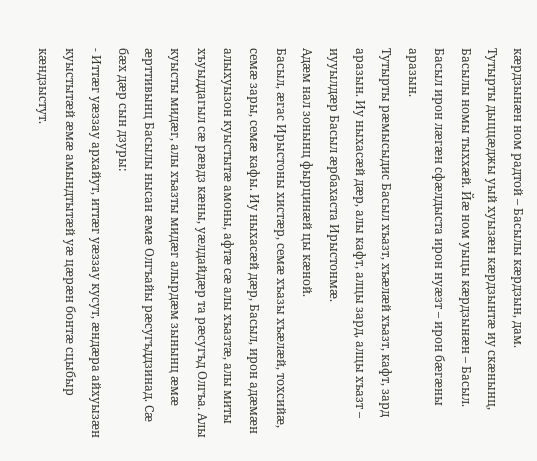кæрдзынæн ном радтой – Басылы кæрдзын, дам.
Тутырты дыццæджы уый хуызæн кæрдзынтæ иу скæнынц, Басылы номы тыххæй. Йæ ном уыцы кæрдзынæн – Басыл. Басыл ирон лæгæн сфæлдыста ирон нуæзт – ирон бæгæны аразын.
Тутырты рæмысыдис Басыл хъазт, хъæлæй хъазт, кафт, зард аразын. Иу ныхасæй дæр, алы кафт, алцы зард, алцы хъазт – иууылдæр Басыл æрбахаста Ирыстонмæ.
Адæм нал зонынц фырцинæй цы кæной.
Басыл, æгас Ирыстоны хистæр, семæ хъазы хъæлæй, тохсийæ, семæ зары, семæ кафы. Иу ныхасæй дæр, Басыл, ирон адæмæн алыхуызон куыстытæ амоны, афтæ сæ алы хъазтæ, алы миты хъуыддагыл сæ рæвдз кæны, уæлдайдæр та рæсугъд Олгъа. Алы куысты мидæг, алы хъазты мидæг алырдæм зынынц æмæ æрттивынц Басылы нысан æмæ Олгъайы рæсугъддзинад. Сæ бæх дæр сын дзуры:
- Иттæг уæззау архайут, иттæг уæззау кусут, æндæра айхуызæн куыстытæй æмæ амындтытæй уæ цæрæн бонтæ сцыбыр кæндзыстут.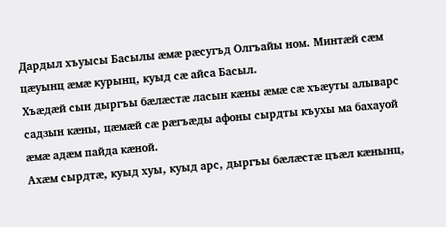Дардыл хъуысы Басылы æмæ рæсугъд Олгъайы ном. Минтæй сæм цæуынц æмæ курынц, куыд сæ айса Басыл.
Хъæдæй сын дыргъы бæлæстæ ласын кæны æмæ сæ хъæуты алыварс садзын кæны, цæмæй сæ рæгъæды афоны сырдты къухы ма бахауой æмæ адæм пайда кæной.
Ахæм сырдтæ, куыд хуы, куыд арс, дыргъы бæлæстæ цъæл кæнынц,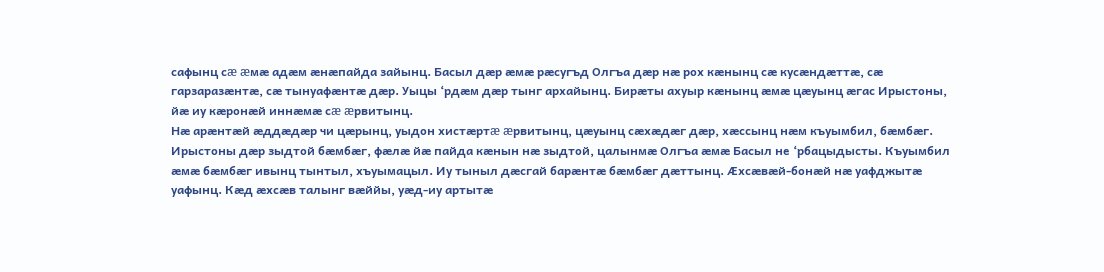сафынц сæ æмæ адæм æнæпайда зайынц. Басыл дæр æмæ рæсугъд Олгъа дæр нæ рох кæнынц сæ кусæндæттæ, сæ гарзаразæнтæ, сæ тынуафæнтæ дæр. Уыцы ‘рдæм дæр тынг архайынц. Бирæты ахуыр кæнынц æмæ цæуынц æгас Ирыстоны, йæ иу кæронæй иннæмæ сæ æрвитынц.
Нæ арæнтæй æддæдæр чи цæрынц, уыдон хистæртæ æрвитынц, цæуынц сæхæдæг дæр, хæссынц нæм къуымбил, бæмбæг. Ирыстоны дæр зыдтой бæмбæг, фæлæ йæ пайда кæнын нæ зыдтой, цалынмæ Олгъа æмæ Басыл не ‘рбацыдысты. Къуымбил æмæ бæмбæг ивынц тынтыл, хъуымацыл. Иу тыныл дæсгай барæнтæ бæмбæг дæттынц. Æхсæвæй-бонæй нæ уафджытæ уафынц. Кæд æхсæв талынг вæййы, уæд-иу артытæ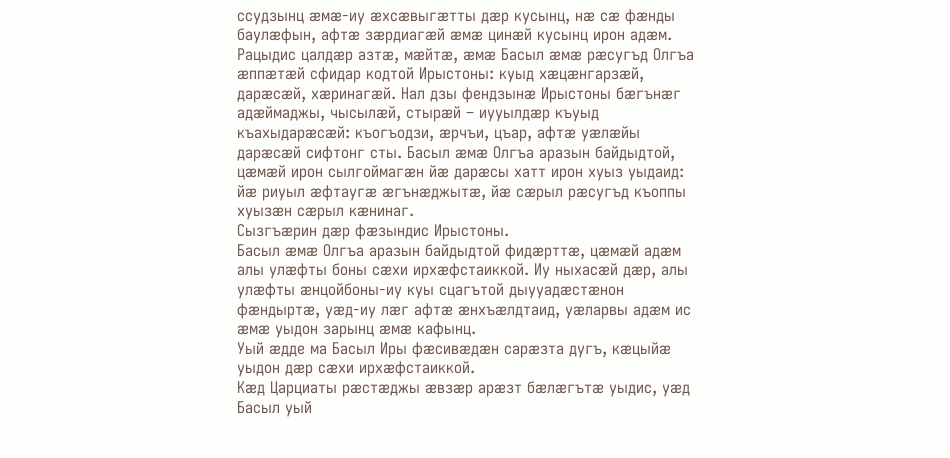ссудзынц æмæ-иу æхсæвыгæтты дæр кусынц, нæ сæ фæнды баулæфын, афтæ зæрдиагæй æмæ цинæй кусынц ирон адæм.
Рацыдис цалдæр азтæ, мæйтæ, æмæ Басыл æмæ рæсугъд Олгъа æппæтæй сфидар кодтой Ирыстоны: куыд хæцæнгарзæй, дарæсæй, хæринагæй. Нал дзы фендзынæ Ирыстоны бæгънæг адæймаджы, чысылæй, стырæй – иууылдæр къуыд къахыдарæсæй: къогъодзи, æрчъи, цъар, афтæ уæлæйы дарæсæй сифтонг сты. Басыл æмæ Олгъа аразын байдыдтой, цæмæй ирон сылгоймагæн йæ дарæсы хатт ирон хуыз уыдаид: йæ риуыл æфтаугæ æгънæджытæ, йæ сæрыл рæсугъд къоппы хуызæн сæрыл кæнинаг.
Сызгъæрин дæр фæзындис Ирыстоны.
Басыл æмæ Олгъа аразын байдыдтой фидæрттæ, цæмæй адæм алы улæфты боны сæхи ирхæфстаиккой. Иу ныхасæй дæр, алы улæфты æнцойбоны-иу куы сцагътой дыууадæстæнон фæндыртæ, уæд-иу лæг афтæ æнхъæлдтаид, уæларвы адæм ис æмæ уыдон зарынц æмæ кафынц.
Уый æдде ма Басыл Иры фæсивæдæн сарæзта дугъ, кæцыйæ уыдон дæр сæхи ирхæфстаиккой.
Кæд Царциаты рæстæджы æвзæр арæзт бæлæгътæ уыдис, уæд Басыл уый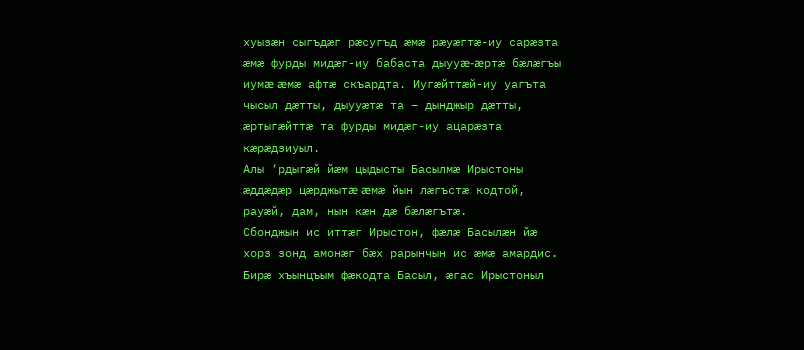хуызæн сыгъдæг рæсугъд æмæ рæуæгтæ-иу сарæзта æмæ фурды мидæг-иу бабаста дыууæ-æртæ бæлæгъы иумæ æмæ афтæ скъардта. Иугæйттæй-иу уагъта чысыл дæтты, дыууæтæ та – дынджыр дæтты, æртыгæйттæ та фурды мидæг-иу ацарæзта кæрæдзиуыл.
Алы ‘рдыгæй йæм цыдысты Басылмæ Ирыстоны æддæдæр цæрджытæ æмæ йын лæгъстæ кодтой, рауæй, дам, нын кæн дæ бæлæгътæ.
Сбонджын ис иттæг Ирыстон, фæлæ Басылæн йæ хорз зонд амонæг бæх рарынчын ис æмæ амардис.
Бирæ хъынцъым фæкодта Басыл, æгас Ирыстоныл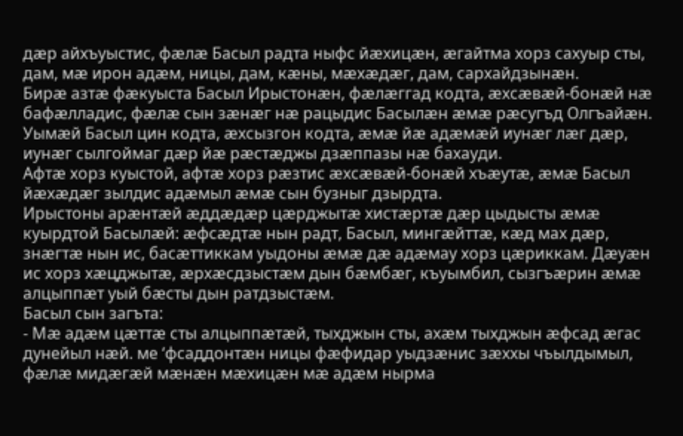дæр айхъуыстис, фæлæ Басыл радта ныфс йæхицæн, æгайтма хорз сахуыр сты, дам, мæ ирон адæм, ницы, дам, кæны, мæхæдæг, дам, сархайдзынæн.
Бирæ азтæ фæкуыста Басыл Ирыстонæн, фæлæггад кодта, æхсæвæй-бонæй нæ бафæлладис, фæлæ сын зæнæг нæ рацыдис Басылæн æмæ рæсугъд Олгъайæн.
Уымæй Басыл цин кодта, æхсызгон кодта, æмæ йæ адæмæй иунæг лæг дæр, иунæг сылгоймаг дæр йæ рæстæджы дзæппазы нæ бахауди.
Афтæ хорз куыстой, афтæ хорз рæзтис æхсæвæй-бонæй хъæутæ, æмæ Басыл йæхæдæг зылдис адæмыл æмæ сын бузныг дзырдта.
Ирыстоны арæнтæй æддæдæр цæрджытæ хистæртæ дæр цыдысты æмæ куырдтой Басылæй: æфсæдтæ нын радт, Басыл, мингæйттæ, кæд мах дæр, знæгтæ нын ис, басæттиккам уыдоны æмæ дæ адæмау хорз цæриккам. Дæуæн ис хорз хæцджытæ, æрхæсдзыстæм дын бæмбæг, къуымбил, сызгъæрин æмæ алцыппæт уый бæсты дын ратдзыстæм.
Басыл сын загъта:
- Мæ адæм цæттæ сты алцыппæтæй, тыхджын сты, ахæм тыхджын æфсад æгас дунейыл нæй. ме ‘фсаддонтæн ницы фæфидар уыдзæнис зæххы чъылдымыл, фæлæ мидæгæй мæнæн мæхицæн мæ адæм нырма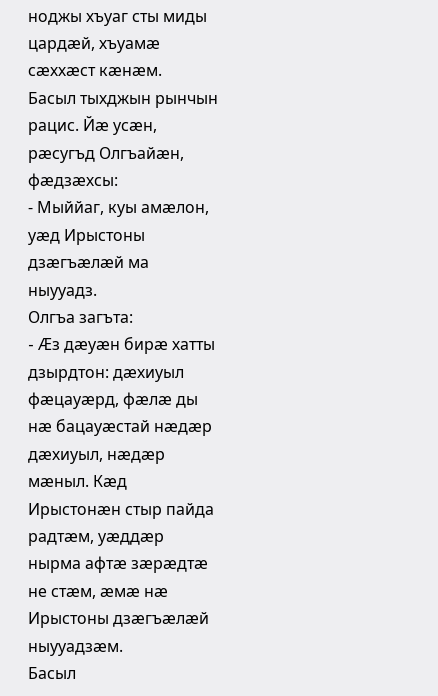ноджы хъуаг сты миды цардæй, хъуамæ сæххæст кæнæм.
Басыл тыхджын рынчын рацис. Йæ усæн, рæсугъд Олгъайæн, фæдзæхсы:
- Мыййаг, куы амæлон, уæд Ирыстоны дзæгъæлæй ма ныууадз.
Олгъа загъта:
- Æз дæуæн бирæ хатты дзырдтон: дæхиуыл фæцауæрд, фæлæ ды нæ бацауæстай нæдæр дæхиуыл, нæдæр мæныл. Кæд Ирыстонæн стыр пайда радтæм, уæддæр нырма афтæ зæрæдтæ не стæм, æмæ нæ Ирыстоны дзæгъæлæй ныууадзæм.
Басыл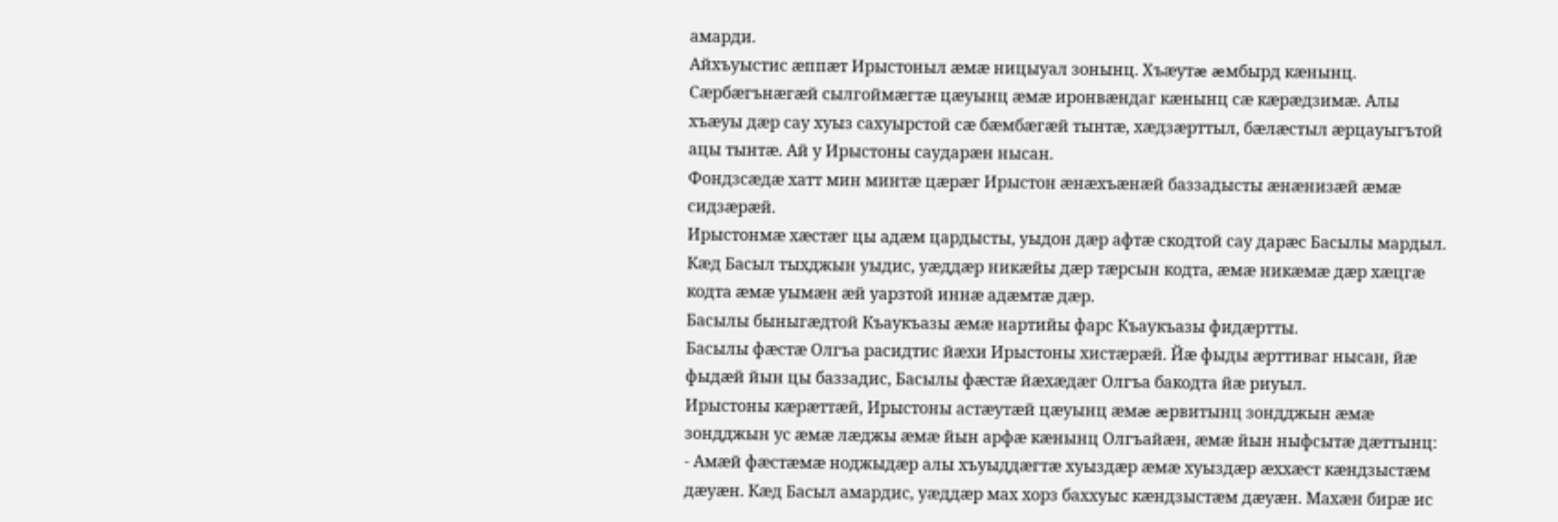амарди.
Айхъуыстис æппæт Ирыстоныл æмæ ницыуал зонынц. Хъæутæ æмбырд кæнынц. Сæрбæгънæгæй сылгоймæгтæ цæуынц æмæ иронвæндаг кæнынц сæ кæрæдзимæ. Алы хъæуы дæр сау хуыз сахуырстой сæ бæмбæгæй тынтæ, хæдзæрттыл, бæлæстыл æрцауыгътой ацы тынтæ. Ай у Ирыстоны саударæн нысан.
Фондзсæдæ хатт мин минтæ цæрæг Ирыстон æнæхъæнæй баззадысты æнæнизæй æмæ сидзæрæй.
Ирыстонмæ хæстæг цы адæм цардысты, уыдон дæр афтæ скодтой сау дарæс Басылы мардыл.
Кæд Басыл тыхджын уыдис, уæддæр никæйы дæр тæрсын кодта, æмæ никæмæ дæр хæцгæ кодта æмæ уымæн æй уарзтой иннæ адæмтæ дæр.
Басылы быныгæдтой Къаукъазы æмæ нартийы фарс Къаукъазы фидæртты.
Басылы фæстæ Олгъа расидтис йæхи Ирыстоны хистæрæй. Йæ фыды æрттиваг нысан, йæ фыдæй йын цы баззадис, Басылы фæстæ йæхæдæг Олгъа бакодта йæ риуыл.
Ирыстоны кæрæттæй, Ирыстоны астæутæй цæуынц æмæ æрвитынц зондджын æмæ зондджын ус æмæ лæджы æмæ йын арфæ кæнынц Олгъайæн, æмæ йын ныфсытæ дæттынц:
- Амæй фæстæмæ ноджыдæр алы хъуыддæгтæ хуыздæр æмæ хуыздæр æххæст кæндзыстæм дæуæн. Кæд Басыл амардис, уæддæр мах хорз баххуыс кæндзыстæм дæуæн. Махæн бирæ ис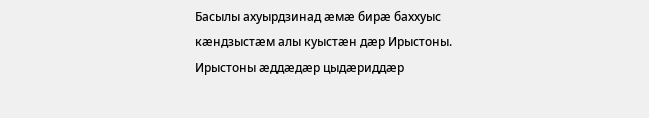Басылы ахуырдзинад æмæ бирæ баххуыс кæндзыстæм алы куыстæн дæр Ирыстоны.
Ирыстоны æддæдæр цыдæриддæр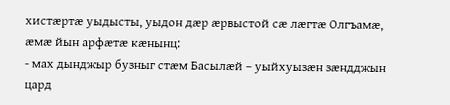хистæртæ уыдысты, уыдон дæр æрвыстой сæ лæгтæ Олгъамæ, æмæ йын арфæтæ кæнынц:
- мах дынджыр бузныг стæм Басылæй – уыйхуызæн зæндджын цард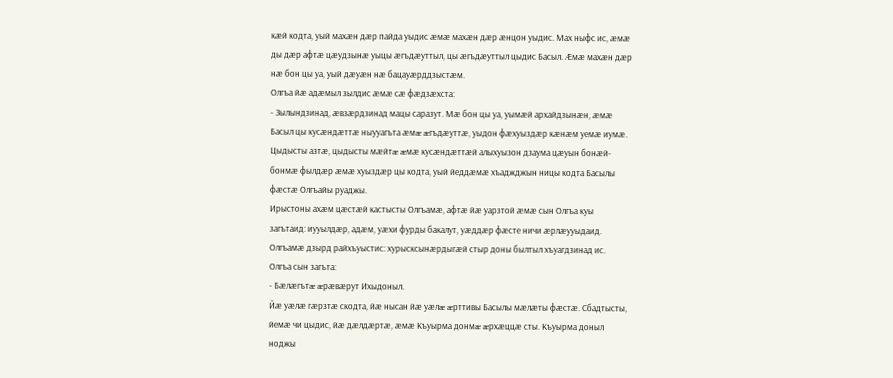кæй кодта, уый махæн дæр пайда уыдис æмæ махæн дæр æнцон уыдис. Мах ныфс ис, æмæ ды дæр афтæ цæудзынæ уыцы æгъдæуттыл, цы æгъдæуттыл цыдис Басыл. Æмæ махæн дæр нæ бон цы уа, уый дæуæн нæ бацауæрддзыстæм.
Олгъа йæ адæмыл зылдис æмæ сæ фæдзæхста:
- Зылындзинад, æвзæрдзинад мацы саразут. Мæ бон цы уа, уымæй архайдзынæн, æмæ Басыл цы кусæндæттæ ныууагъта æмæ æгъдæуттæ, уыдон фæхуыздæр кæнæм уемæ иумæ.
Цыдысты азтæ, цыдысты мæйтæ æмæ кусæндæттæй алыхуызон дзаума цæуын бонæй-бонмæ фылдæр æмæ хуыздæр цы кодта, уый йеддæмæ хъаджджын ницы кодта Басылы фæстæ Олгъайы руаджы.
Ирыстоны ахæм цæстæй кастысты Олгъамæ, афтæ йæ уарзтой æмæ сын Олгъа куы загътаид: иууылдæр, адæм, уæхи фурды бакалут, уæддæр фæсте ничи æрлæууыдаид.
Олгъамæ дзырд райхъуыстис: хурысксынæрдыгæй стыр доны былтыл хъуагдзинад ис.
Олгъа сын загъта:
- Бæлæгътæ æрæвæрут Ихыдоныл.
Йæ уæлæ гæрзтæ скодта, йæ нысан йæ уæлæ æрттивы Басылы мæлæты фæстæ. Сбадтысты, йемæ чи цыдис, йæ дæлдæртæ, æмæ Къуырма донмæ æрхæццæ сты. Къуырма доныл ноджы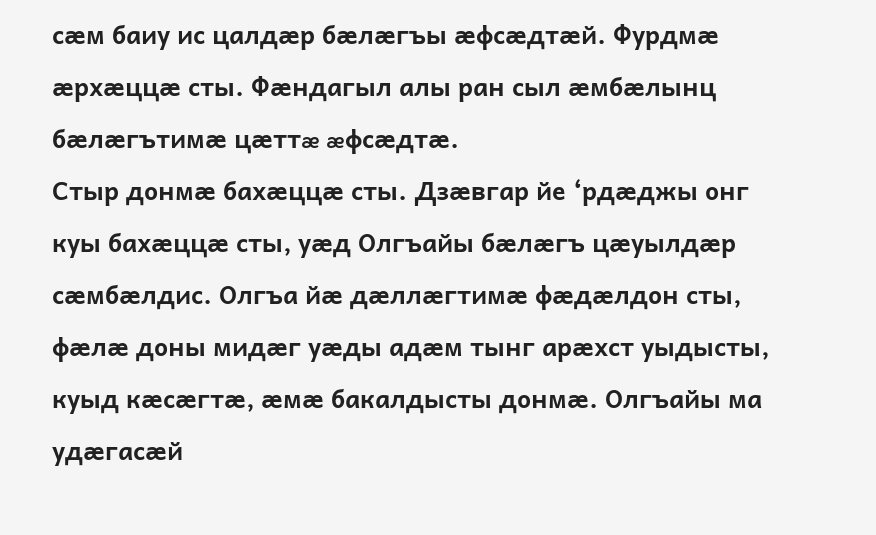сæм баиу ис цалдæр бæлæгъы æфсæдтæй. Фурдмæ æрхæццæ сты. Фæндагыл алы ран сыл æмбæлынц бæлæгътимæ цæттæ æфсæдтæ.
Стыр донмæ бахæццæ сты. Дзæвгар йе ‘рдæджы онг куы бахæццæ сты, уæд Олгъайы бæлæгъ цæуылдæр сæмбæлдис. Олгъа йæ дæллæгтимæ фæдæлдон сты, фæлæ доны мидæг уæды адæм тынг арæхст уыдысты, куыд кæсæгтæ, æмæ бакалдысты донмæ. Олгъайы ма удæгасæй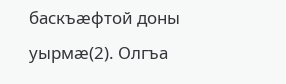баскъæфтой доны уырмæ(2). Олгъа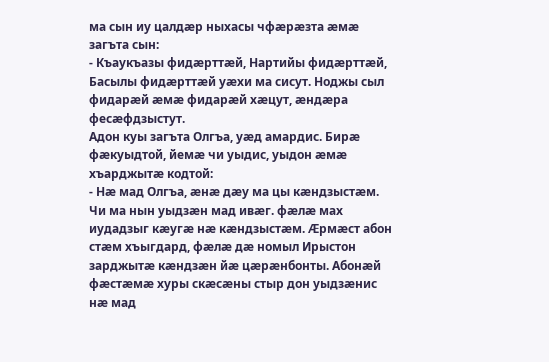ма сын иу цалдæр ныхасы чфæрæзта æмæ загъта сын:
- Къаукъазы фидæрттæй, Нартийы фидæрттæй, Басылы фидæрттæй уæхи ма сисут. Ноджы сыл фидарæй æмæ фидарæй хæцут, æндæра фесæфдзыстут.
Адон куы загъта Олгъа, уæд амардис. Бирæ фæкуыдтой, йемæ чи уыдис, уыдон æмæ хъарджытæ кодтой:
- Нæ мад Олгъа, æнæ дæу ма цы кæндзыстæм. Чи ма нын уыдзæн мад ивæг. фæлæ мах иудадзыг кæугæ нæ кæндзыстæм. Æрмæст абон стæм хъыгдард, фæлæ дæ номыл Ирыстон зарджытæ кæндзæн йæ цæрæнбонты. Абонæй фæстæмæ хуры скæсæны стыр дон уыдзæнис нæ мад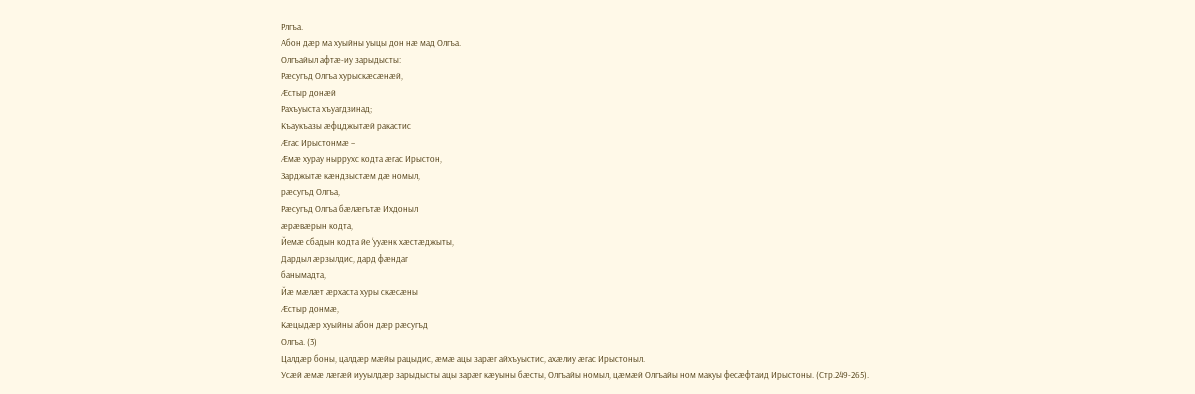Рлгъа.
Абон дæр ма хуыйны уыцы дон нæ мад Олгъа.
Олгъайыл афтæ-иу зарыдысты:
Рæсугъд Олгъа хурыскæсæнæй,
Æстыр донæй
Рахъуыста хъуагдзинад;
Къаукъазы æфцджытæй ракастис
Æгас Ирыстонмæ –
Æмæ хурау ныррухс кодта æгас Ирыстон,
Зарджытæ кæндзыстæм дæ номыл,
рæсугъд Олгъа,
Рæсугъд Олгъа бæлæгътæ Ихдоныл
æрæвæрын кодта,
Йемæ сбадын кодта йе ‘ууæнк хæстæджыты,
Дардыл æрзылдис, дард фæндаг
банымадта,
Йæ мæлæт æрхаста хуры скæсæны
Æстыр донмæ,
Кæцыдæр хуыйны абон дæр рæсугъд
Олгъа. (3)
Цалдæр боны, цалдæр мæйы рацыдис, æмæ ацы зарæг айхъуыстис, ахæлиу æгас Ирыстоныл.
Усæй æмæ лæгæй иууылдæр зарыдысты ацы зарæг кæуыны бæсты, Олгъайы номыл, цæмæй Олгъайы ном макуы фесæфтаид Ирыстоны. (Стр.249-265).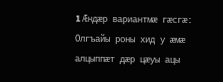1 Æндæр вариантмæ гæсгæ: Олгъайы роны хид у æмæ алцыппæт дæр цæуы ацы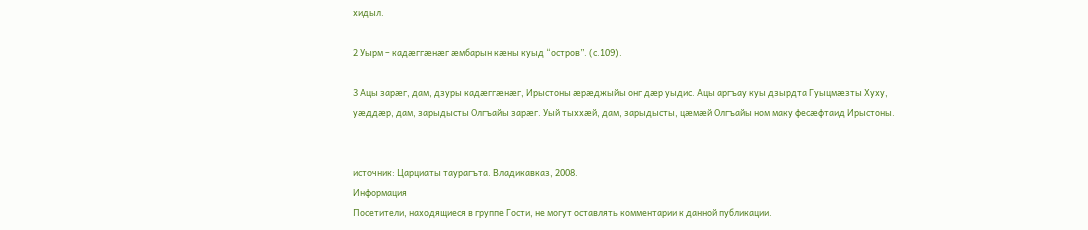хидыл.

2 Уырм – кадæггæнæг æмбарын кæны куыд “остров”. (с.109).

3 Ацы зарæг, дам, дзуры кадæггæнæг, Ирыстоны æрæджыйы онг дæр уыдис. Ацы аргъау куы дзырдта Гуыцмæзты Хуху, уæддæр, дам, зарыдысты Олгъайы зарæг. Уый тыххæй, дам, зарыдысты, цæмæй Олгъайы ном маку фесæфтаид Ирыстоны.


источник: Царциаты таурагъта. Владикавказ, 2008.
Информация
Посетители, находящиеся в группе Гости, не могут оставлять комментарии к данной публикации.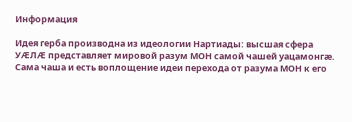Информация

Идея герба производна из идеологии Нартиады: высшая сфера УÆЛÆ представляет мировой разум МОН самой чашей уацамонгæ. Сама чаша и есть воплощение идеи перехода от разума МОН к его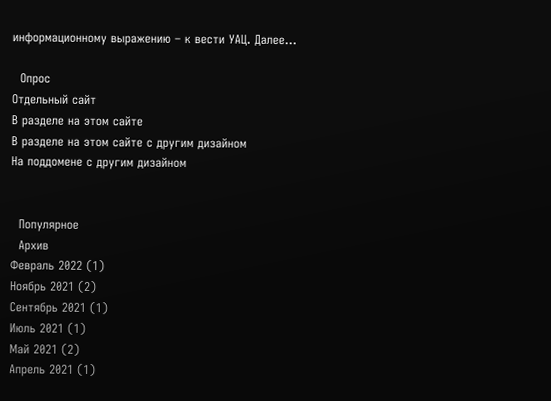информационному выражению – к вести УАЦ. Далее...

  Опрос
Отдельный сайт
В разделе на этом сайте
В разделе на этом сайте с другим дизайном
На поддомене с другим дизайном


  Популярное
  Архив
Февраль 2022 (1)
Ноябрь 2021 (2)
Сентябрь 2021 (1)
Июль 2021 (1)
Май 2021 (2)
Апрель 2021 (1)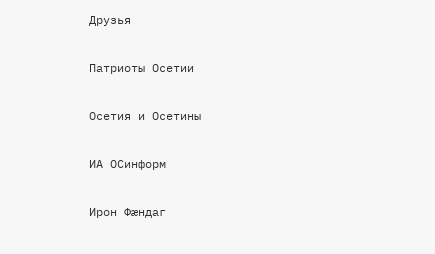Друзья

Патриоты Осетии

Осетия и Осетины

ИА ОСинформ

Ирон Фæндаг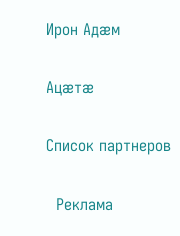Ирон Адæм

Ацæтæ

Список партнеров

  Реклама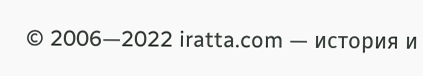© 2006—2022 iratta.com — история и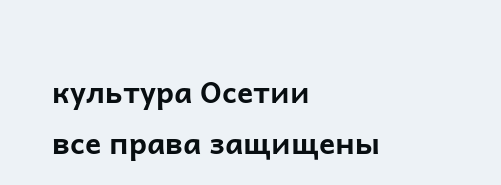культура Осетии
все права защищены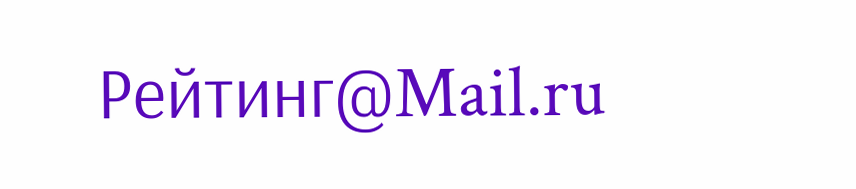Рейтинг@Mail.ru